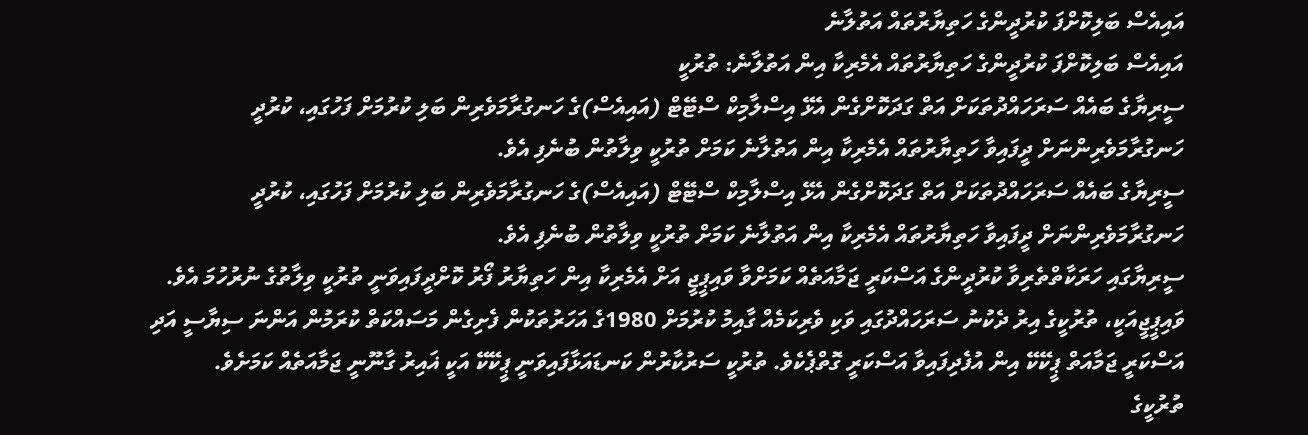އައިއެސް ބަލިކޮށްފަ ކުރުދީންގެ ހަތިޔާރުތައް އަތުލާނެ
އައިއެސް ބަލިކޮށްފަ ކުރުދީންގެ ހަތިޔާރުތައް އެމެރިކާ އިން އަތުލާނެ: ތުރުކީ
ސީރިޔާގެ ބައެއް ސަރަހައްދުތަކަށް އަތް ގަދަކޮށްގެން އެޅޭ އިސްލާމިކް ސްޓޭޓް (އައިއެސް)ގެ ހަނގުރާމަވެރިން ބަލި ކުރުމަށް ފަހުގައި، ކުރުދީ ހަނގުރާމަވެރިންނަށް ދީފައިވާ ހަތިޔާރުތައް އެމެރިކާ އިން އަތުލާނެ ކަމަށް ތުރުކީ ވިލާތުން ބުނެފި އެވެ.
ސީރިޔާގެ ބައެއް ސަރަހައްދުތަކަށް އަތް ގަދަކޮށްގެން އެޅޭ އިސްލާމިކް ސްޓޭޓް (އައިއެސް)ގެ ހަނގުރާމަވެރިން ބަލި ކުރުމަށް ފަހުގައި، ކުރުދީ ހަނގުރާމަވެރިންނަށް ދީފައިވާ ހަތިޔާރުތައް އެމެރިކާ އިން އަތުލާނެ ކަމަށް ތުރުކީ ވިލާތުން ބުނެފި އެވެ.
ސީރިޔާގައި ހަރަކާތްތެރިވާ ކުރުދީންގެ އަސްކަރީ ޖަމާއަތެއް ކަމަށްވާ ވައިޕީޖީ އަށް އެމެރިކާ އިން ހަތިޔާރު ފޯރު ކޮށްދީފައިވަނީ ތުރުކީ ވިލާތުގެ ނުރުހުމަ އެވެ. ވައިޕީޖީއަކީ، ތުރުކީގެ އިރު ދެކުނު ސަރަހައްދުގައި ވަކި ވެރިކަމެއް ގާއިމު ކުރުމަށް 1980ގެ އަހަރުތަކުން ފެށިގެން މަސައްކަތް ކުރަމުން އަންނަ ސިޔާސީ އަދި އަސްކަރީ ޖަމާއަތް ޕީކޭކޭ އިން އުފެދިފައިވާ އަސްކަރީ ގޮތްޕެކެވެ. ތުރުކީ ސަރުކާރުން ކަނޑައަޅާފައިވަނީ ޕީކޭކޭ އަކީ ޣައިރު ގާނޫނީ ޖަމާއަތެއް ކަމަށެވެ.
ތުރުކީގެ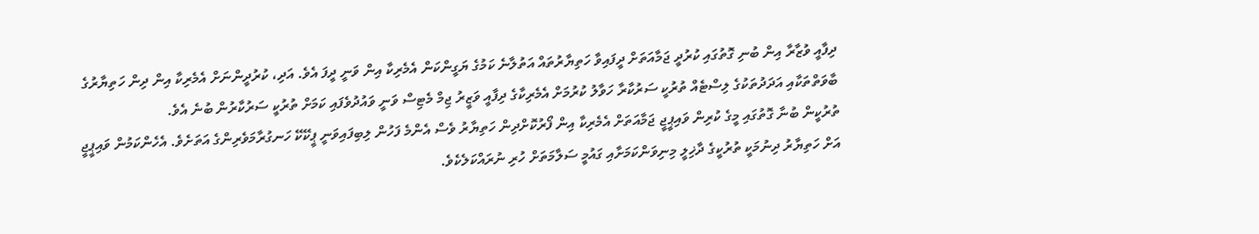ދިފާއީ ވުޒާރާ އިން ބުނި ގޮތުގައި ކުރުދީ ޖަމާއަތަށް ދީފައިވާ ހަތިޔާރުތައް އަތުލާނެ ކަމުގެ ޔަގީންކަން އެމެރިކާ އިން ވަނީ ދީފަ އެވެ. އަދި، ކުރުދީންނަށް އެމެރިކާ އިން ދިން ހަތިޔާރުގެ ބާވަތްތަކާއި އަދަދުތަކުގެ ލިސްޓެއް ތުރުކީ ސަރުކާރާ ހަވާލު ކުރުމަށް އެމެރިކާގެ ދިފާއީ ވަޒީރު ޖިމް މެޓިސް ވަނީ ވައުދުވެފައި ކަމަށް ތުރުކީ ސަރުކާރުން ބުނެ އެވެ.
ތުރުކީން ބުނާ ގޮތުގައި މީގެ ކުރިން ވައިޕީޖީ ޖަމާއަތަށް އެމެރިކާ އިން ފޯރުކޮށްދިން ހަތިޔާރު ވެސް އެންމެ ފަހުން ލިބިފައިވަނީ ޕީކޭކޭ ހަނގުރާމަވެރިންގެ އަތަށެވެ. އެހެންކަމުން ވައިޕީޖީ އަށް ހަތިޔާރު ދިނުމަކީ ތުރުކީގެ ދާޚިލީ މިނިވަންކަމަށާއި ގައުމީ ސަލާމަތަށް ހުރި ނުރައްކަލެކެވެ.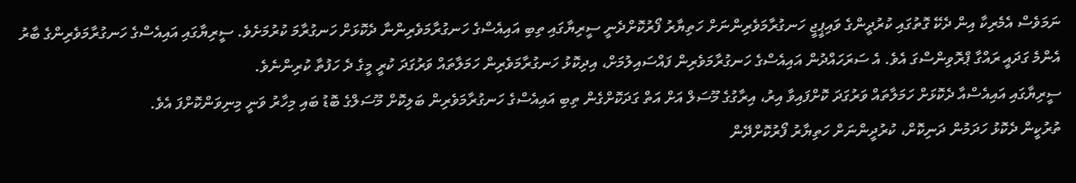ނަމަވެސް އެމެރިކާ އިން ދެކޭ ގޮތުގައި ކުރުދީންގެ ވައިޕީޖީ ހަނގުރާމަވެރިންނަށް ހަތިޔާރު ފޯރުކޮށްދެނީ ސީރިޔާގައި ތިބި އައިއެސްގެ ހަނގުރާމަވެރިންނާ ދެކޮޅަށް ހަނގުރާމަ ކުރުމަށެވެ. ސީރިޔާގައި އައިއެސްގެ ހަނގުރާމަވެރިންގެ ބާރު އެންމެ ގަދައީ ރައްގާ ޕްރޮވިންސްގަ އެވެ. އެ ސަރަހައްދުން އައިއެސްގެ ހަނގުރާމަވެރިން ފައްސައިލުމަށް، އިދިކޮޅު ހަނގުރާމަވެރިން ހަމަލާތައް ވަރުގަދަ ކުރީ މީގެ ދެ ހަފުތާ ކުރިންނެވެ.
ސީރިޔާގައި އައިއެސްއާ ދެކޮޅަށް ހަމަލާތައް ވަރުގަދަ ކޮށްފައިވާ އިރު، އިރާގުގެ މޫސަލް އަށް އަތް ގަދަކޮށްގެން ތިބި އައިއެސްގެ ހަނގުރާމަވެރިން ބަލިކޮށް މޫސަލްގެ ބޮޑު ބައި މިހާރު ވަނީ މިނިވަންކޮށްފަ އެވެ.
ތުރުކީން ދެކޮޅު ހަދަމުން ދަނިކޮށް، ކުރުދީންނަށް ހަތިޔާރު ފޯރުކޮށްދޭން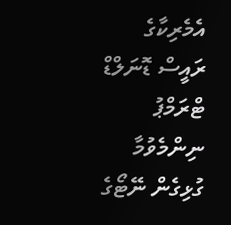އެމެރިކާގެ ރައީސް ޑޮނަލްޑް ޓްރަމްޕު ނިންމެވުމާ ގުޅިގެން ނޭޓޯގެ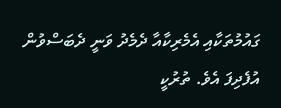ގައުމުތަކާއި އެމެރިކާއާ ދެމެދު ވަނީ ދެބަސްވުން އުފެދިފަ އެވެ. ތުރުކީ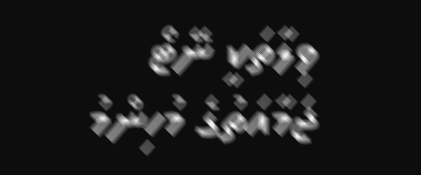ވިލާތަކީ ނޭޓޯ ޖަމާއަތުގެ މުހިންމު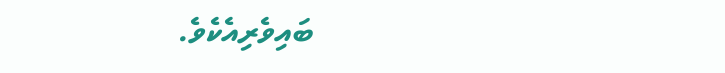ބައިވެރިއެކެވެ.